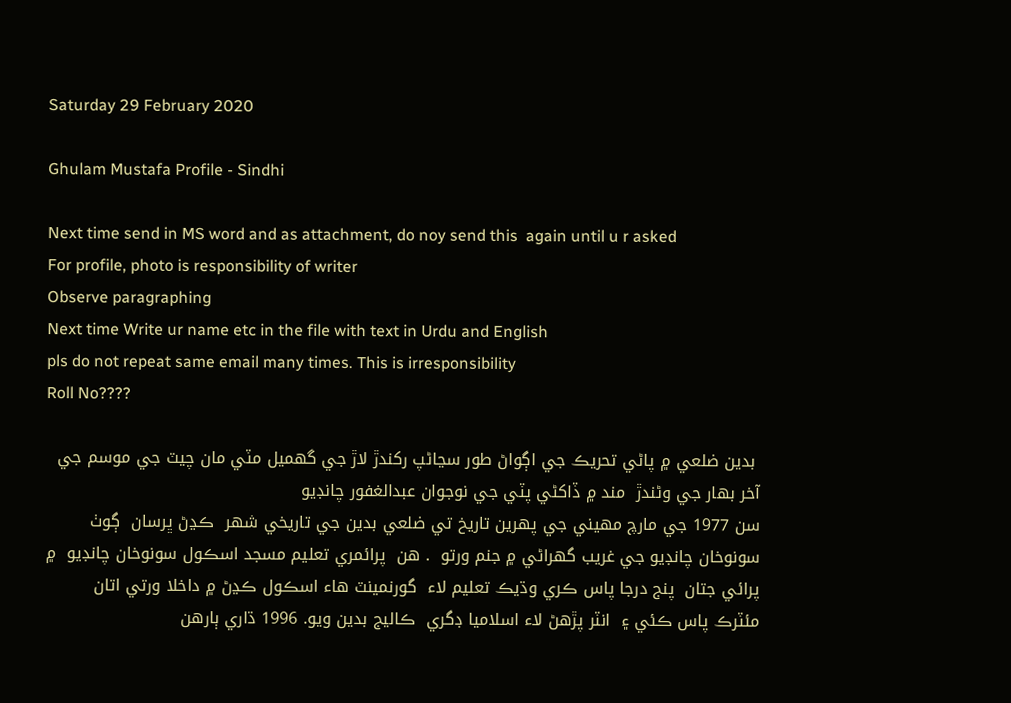Saturday 29 February 2020

Ghulam Mustafa Profile - Sindhi

Next time send in MS word and as attachment, do noy send this  again until u r asked
For profile, photo is responsibility of writer
Observe paragraphing
Next time Write ur name etc in the file with text in Urdu and English
pls do not repeat same email many times. This is irresponsibility
Roll No????

 بدين ضلعي ۾ پاڻي تحريڪ جي اڳواڻ طور سڃاڻپ رکندڙ لاڙ جي گهميل مٽي مان چيٽ جي موسم جي آخر بهار جي وڻندڙ  مند ۾ ڏاکڻي پٽي جي نوجوان عبدالغفور چانڊيو
سن 1977 جي مارچ مهيني جي پهرين تاريخ تي ضلعي بدين جي تاريخي شھر  ڪڍڻ ڀرسان  ڳوٺ سونوخان چانڊيو جي غريب گهراڻي ۾ جنم ورتو  . هن  پرائمري تعليم مسجد اسڪول سونوخان چانڊيو  ۾  پرائي جتان  پنج درجا پاس ڪري وڌيڪ تعليم لاء  گورنمينٽ هاء اسڪول ڪڍڻ ۾ داخلا ورتي اتان  مئٽرڪ پاس ڪئي ۽  انٽر پڙھڻ لاء اسلاميا ڊگري  ڪاليج بدين ويو. 1996 ڌاري ٻارهن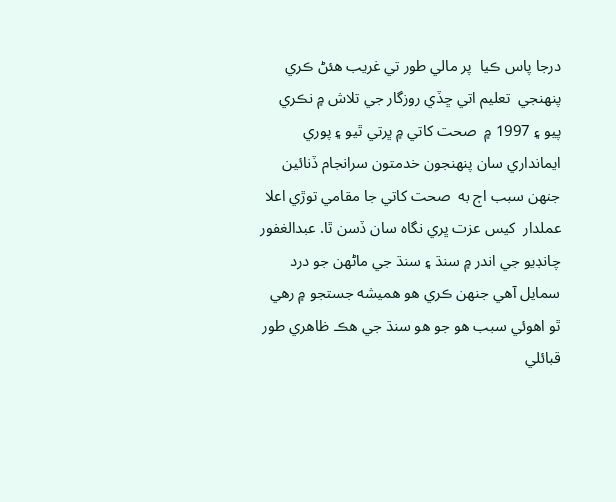درجا پاس ڪيا  پر مالي طور تي غريب هئڻ ڪري پنهنجي  تعليم اتي ڇڏي روزگار جي تلاش ۾ نڪري پيو ۽ 1997 ۾  صحت کاتي ۾ ڀرتي ٿيو ۽ پوري ايمانداري سان پنهنجون خدمتون سرانجام ڏنائين جنهن سبب اڄ به  صحت کاتي جا مقامي توڙي اعلا عملدار  کيس عزت ڀري نگاه سان ڏسن ٿا. عبدالغفور چانڊيو جي اندر ۾ سنڌ ۽ سنڌ جي ماڻھن جو درد سمايل آھي جنهن ڪري هو هميشه جستجو ۾ رهي ٿو اهوئي سبب هو جو هو سنڌ جي هڪ ظاهري طور قبائلي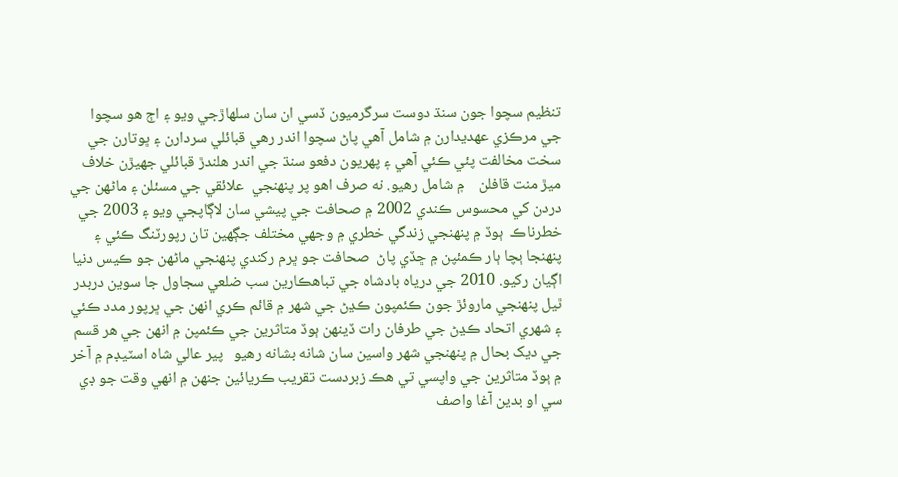تنظيم سچوا جون سنڌ دوست سرگرميون ڏسي ان سان سلهاڙجي ويو ۽ اڄ هو سچوا جي مرڪزي عهديدارن ۾ شامل آھي پاڻ سچوا اندر رهي قبائلي سردارن ۽ ڀوتارن جي سخت مخالفت پئي ڪئي آھي ۽ پهريون دفعو سنڌ جي اندر هلندڙ قبائلي جهيڙن خلاف ميڙ منت قافلن    ۾ شامل رهيو. نه صرف اهو پر پنهنجي  علائقي جي مسئلن ۽ ماڻھن جي دردن کي محسوس ڪندي 2002 ۾ صحافت جي پيشي سان لاڳاپجي ويو ۽ 2003 جي خطرناڪ  ٻوڏ ۾ پنهنجي زندگي خطري ۾ وجهي مختلف جڳهين تان رپورٽنگ ڪئي ۽ پنهنجا ٻچا ٻار ڪمئپن ۾ ڇڏي پاڻ  صحافت جو ڀرم رکندي پنهنجي ماڻھن جو ڪيس دنيا اڳيان رکيو. 2010 جي درياه بادشاه جي تباهڪارين سب ضلعي سجاول جا سوين دربدر ٿيل پنهنجي ماروئڙ جون ڪئمپون ڪڍڻ جي شھر ۾ قائم ڪري انهن جي ڀرپور مدد ڪئي ۽ شھري اتحاد ڪڍڻ جي طرفان رات ڏينهن ٻوڏ متاثرين جي ڪئمپن ۾ انهن جي هر قسم جي ديک بحال ۾ پنهنجي شھر واسين سان شانه بشانه رهيو   پير عالي شاه اسٽيڊم ۾ آخر ۾ ٻوڏ متاثرين جي واپسي تي هڪ زبردست تقريب ڪريائين جنهن ۾ انهي وقت جو ڊي سي او بدين آغا واصف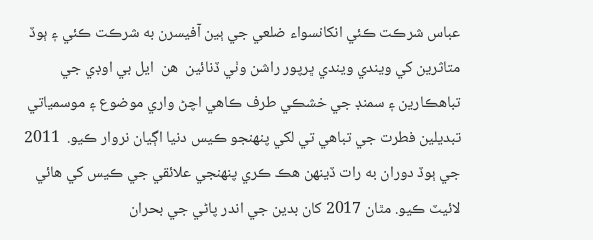عباس شرڪت ڪئي انکانسواء ضلعي جي ٻين آفيسرن به شرڪت ڪئي ۽ ٻوڏ متاثرين کي ويندي ويندي ڀرپور راشن وٺي ڏنائين  هن  ايل بي اوڊي جي تباهڪارين ۽ سمنڊ جي خشڪي طرف ڪاهي اچڻ واري موضوع ۽ موسمياتي تبديلين فطرت جي تباهي تي لکي پنهنجو ڪيس دنيا اڳيان نروار ڪيو.  2011 جي ٻوڏ دوران به رات ڏينهن هڪ ڪري پنهنجي علائقي جي ڪيس کي هائي لائيٽ ڪيو. مٿان 2017 کان بدين جي اندر پاڻي جي بحران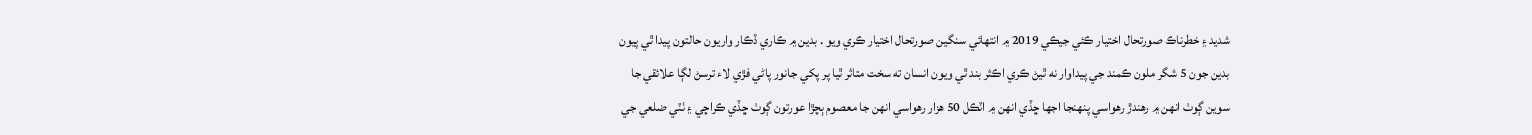شديد ۽ خطرناڪ صورتحال اختيار ڪئي جيڪي 2019 ۾ انتهائي سنگين صورتحال اختيار ڪري ويو . بدين ۾ ڪاري ڏڪار واريون حالتون پيدا ٿي پيون بدين جون 5 شگر ملون ڪمند جي پيداوار نه ٿيڻ ڪري اڪثر بند ٿي ويون انسان ته سخت متاثر ٿيا پر پکي جانور پاڻي فڙي لاء ترسڻ لڳا علائقي جا سوين ڳوٺ انهن ۾ رهندڙ رهواسي پنهنجا اجها ڇڏي انهن ۾ اٽڪل 50 هزار رهواسي انهن جا معصوم ٻچڙا عورتون ڳوٺ ڇڏي ڪراچي ۽ ٺٽي ضلعي جي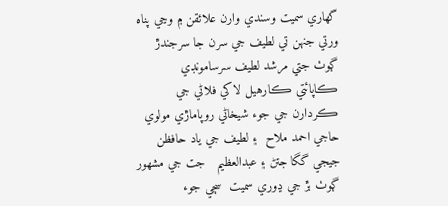گهاري سميت وسندي وارن علائقن ۾ وڃي پناه ورتي جنهن تي لطيف جي سرن جا سرجندڙ ڳوٺ جتي مرشد لطيف سرسامونڊي ڪاپائتي ڪارهيل لاکي فلاڻي جي ڪردارن جي جوء شيخاڻي روپاماڙي مولوي حاجي احمد ملاح  ۽ لطيف جي ياد حافظن جيجي گگا جتڻ ۽ عبدالعظيم   جت جي مشھور ڳوٺ بڙ جي ڍوري سميت  سڄي جوء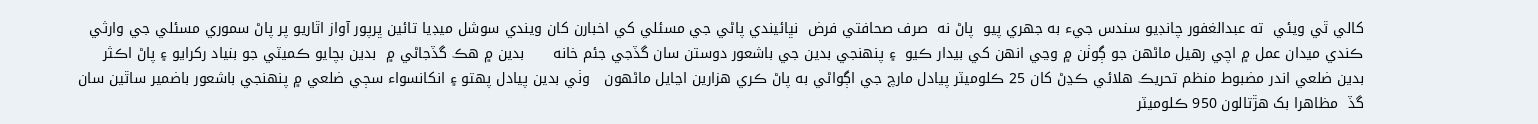کالي ٿي ويئي  ته عبدالغفور چانڊيو سندس جيء به جهري پيو  پاڻ نه  صرف صحافتي فرض  نڀائيندي پاڻي جي مسئلي کي اخبارن کان ويندي سوشل ميڊيا تائين ڀرپور آواز اٿاريو پر پاڻ سموري مسئلي جي وارثي ڪندي ميدان عمل ۾ اچي رهيل ماڻھن جو ڳوٺن ۾ وڃي انهن کي بيدار ڪيو  ۽ پنهنجي بدين جي باشعور دوستن سان گڏجي جئم خانه      بدين ۾ هڪ گڏجاڻي ۾  بدين بچايو ڪميٽي جو بنياد رکرايو ۽ پاڻ اڪثر بدين ضلعي اندر مضبوط منظم تحريڪ هلائي ڪڍڻ کان 25 ڪلوميٽر پيادل مارچ جي اڳواڻي به پاڻ ڪري هزارين اڃايل ماڻھون   وٺي بدين پيادل پهتو ۽ انکانسواء سڄي ضلعي ۾ پنهنجي باشعور باضمير ساٿين سان گڏ  مظاهرا بک هڙتالون 950 ڪلوميٽر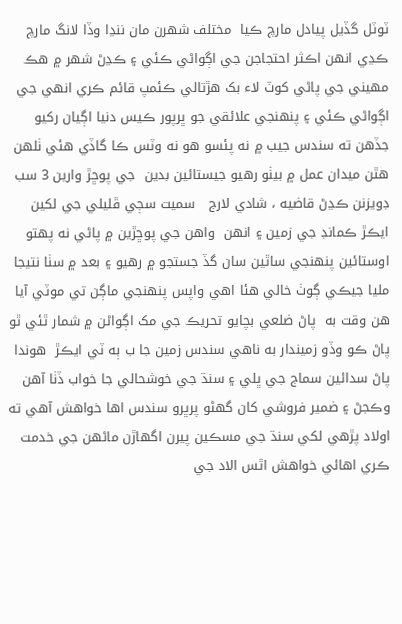ٽوٽل گڏيل پيادل مارچ ڪيا  مختلف شھرن مان ننڍا وڏا لانگ مارچ ڪڍي انهن اڪثر احتجاجن جي اڳواڻي ڪئي ۽ ڪڍڻ شھر ۾ هڪ مهيني جي پاڻي کوٽ لاء بک هڙتالي ڪئمپ قائم ڪري انهي جي اڳواڻي ڪئي ۽ پنهنجي علائقي جو ڀرپور ڪيس دنيا اڳيان رکيو جڏهن ته سندس جيب ۾ نه پئسو هو نه وٽس ڪا گاڏي هئي ٺلهن هٿن ميدان عمل ۾ بيٺو رهيو جيستائين بدين  جي پوڇڙ وارين 3 سب ڊويزنن ڪڍڻ قاضيه ، شادي لارج   سميت سڄي ڦليلي جي لکين ايڪڙ ڪمانڊ جي زمين ۽ انهن  واهن جي پوڇڙين ۾ پاڻي نه پهتو اوستائين پنهنجي ساٿين سان گڏ جستجو ۾ رهيو ۽ بعد ۾ سٺا نتيجا مليا جيڪي ڳوٺ خالي هئا اهي واپس پنهنجي ماڳن تي موٽي آيا  هن وقت به  پاڻ ضلعي بچايو تحريڪ جي مک اڳواڻن ۾ شمار ٿئي ٿو پاڻ ڪو وڏو زميندار به ناهي سندس زمين جا ب ٻه ٽي ايڪڙ  هوندا پاڻ سدائين سماج جي ڀلي ۽ سنڌ جي خوشحالي جا خواب ڏٺا آھن وڪجڻ ۽ ضمير فروشي کان گهڻو پرڀرو سندس اها خواهش آھي ته اولاد پڙھي لکي سنڌ جي مسڪين پيرن اگهاڙن ماڻھن جي خدمت ڪري اهائي خواهش اٿس الاد جي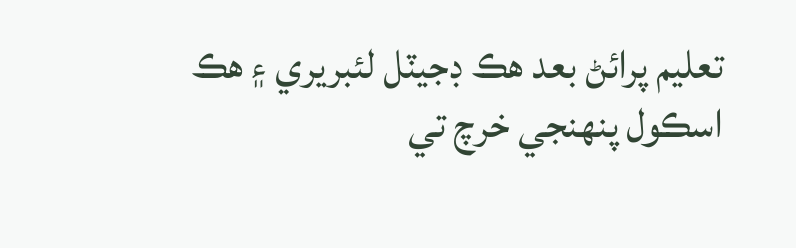تعليم پرائڻ بعد هڪ ڊجيٽل لئبريري ۽ هڪ اسڪول پنهنجي خرچ تي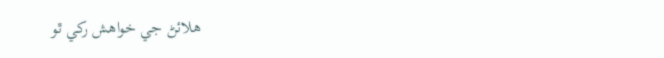هلائڻ جي خواهش رکي ٿو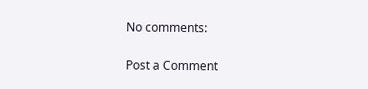No comments:

Post a Comment